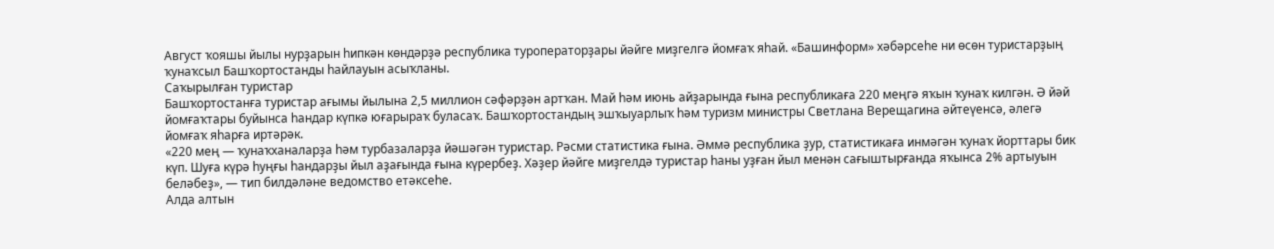Август ҡояшы йылы нурҙарын һипкән көндәрҙә республика туроператорҙары йәйге миҙгелгә йомғаҡ яһай. «Башинформ» хәбәрсеһе ни өсөн туристарҙың ҡунаҡсыл Башҡортостанды һайлауын асыҡланы.
Саҡырылған туристар
Башҡортостанға туристар ағымы йылына 2,5 миллион сәфәрҙән артҡан. Май һәм июнь айҙарында ғына республикаға 220 меңгә яҡын ҡунаҡ килгән. Ә йәй йомғаҡтары буйынса һандар күпкә юғарыраҡ буласаҡ. Башҡортостандың эшҡыуарлыҡ һәм туризм министры Светлана Верещагина әйтеүенсә, әлегә йомғаҡ яһарға иртәрәк.
«220 мең — ҡунаҡханаларҙа һәм турбазаларҙа йәшәгән туристар. Рәсми статистика ғына. Әммә республика ҙур, статистикаға инмәгән ҡунаҡ йорттары бик күп. Шуға күрә һуңғы һандарҙы йыл аҙағында ғына күрербеҙ. Хәҙер йәйге миҙгелдә туристар һаны уҙған йыл менән сағыштырғанда яҡынса 2% артыуын беләбеҙ», — тип билдәләне ведомство етәксеһе.
Алда алтын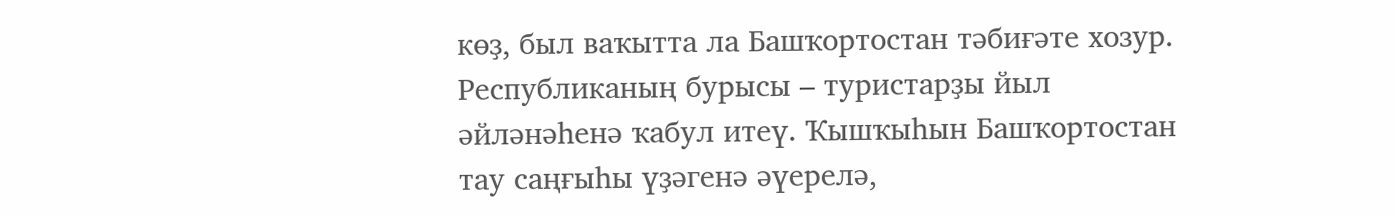көҙ, был ваҡытта ла Башҡортостан тәбиғәте хозур. Республиканың бурысы – туристарҙы йыл әйләнәһенә ҡабул итеү. Ҡышҡыһын Башҡортостан тау саңғыһы үҙәгенә әүерелә,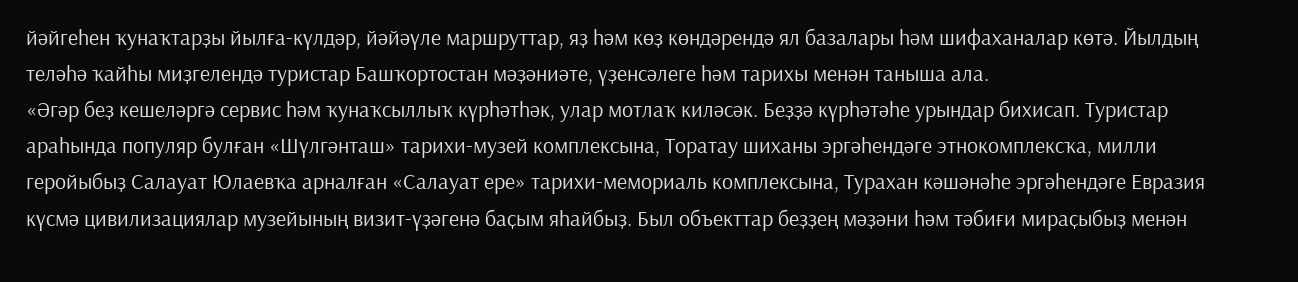йәйгеһен ҡунаҡтарҙы йылға-күлдәр, йәйәүле маршруттар, яҙ һәм көҙ көндәрендә ял базалары һәм шифаханалар көтә. Йылдың теләһә ҡайһы миҙгелендә туристар Башҡортостан мәҙәниәте, үҙенсәлеге һәм тарихы менән таныша ала.
«Әгәр беҙ кешеләргә сервис һәм ҡунаҡсыллыҡ күрһәтһәк, улар мотлаҡ киләсәк. Беҙҙә күрһәтәһе урындар бихисап. Туристар араһында популяр булған «Шүлгәнташ» тарихи-музей комплексына, Торатау шиханы эргәһендәге этнокомплексҡа, милли геройыбыҙ Салауат Юлаевҡа арналған «Салауат ере» тарихи-мемориаль комплексына, Турахан кәшәнәһе эргәһендәге Евразия күсмә цивилизациялар музейының визит-үҙәгенә баҫым яһайбыҙ. Был объекттар беҙҙең мәҙәни һәм тәбиғи мираҫыбыҙ менән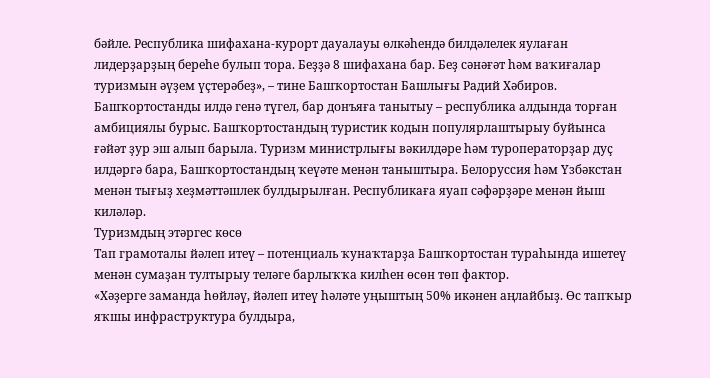бәйле. Республика шифахана-курорт дауалауы өлкәһендә билдәлелек яулаған лидерҙарҙың береһе булып тора. Беҙҙә 8 шифахана бар. Беҙ сәнәғәт һәм ваҡиғалар туризмын әүҙем үҫтерәбеҙ», – тине Башҡортостан Башлығы Радий Хәбиров.
Башҡортостанды илдә генә түгел, бар донъяға танытыу – республика алдында торған амбициялы бурыс. Башҡортостандың туристик кодын популярлаштырыу буйынса ғәйәт ҙур эш алып барыла. Туризм министрлығы вәкилдәре һәм туроператорҙар дуҫ илдәргә бара, Башҡортостандың ҡеүәте менән таныштыра. Белоруссия һәм Үзбәкстан менән тығыҙ хеҙмәттәшлек булдырылған. Республикаға яуап сәфәрҙәре менән йыш киләләр.
Туризмдың этәргес көсө
Тап грамоталы йәлеп итеү – потенциаль ҡунаҡтарҙа Башҡортостан тураһында ишетеү менән сумаҙан тултырыу теләге барлыҡҡа килһен өсөн төп фактор.
«Хәҙерге заманда һөйләү, йәлеп итеү һәләте уңыштың 50% икәнен аңлайбыҙ. Өс тапҡыр яҡшы инфраструктура булдыра,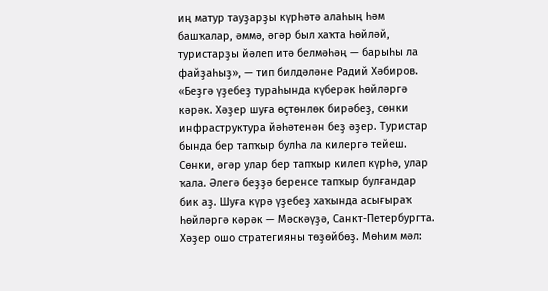иң матур тауҙарҙы күрһәтә алаһың һәм башҡалар, әммә, әгәр был хаҡта һөйләй, туристарҙы йәлеп итә белмәһәң — барыһы ла файҙаһыҙ», — тип билдәләне Радий Хәбиров.
«Беҙгә үҙебеҙ тураһында күберәк һөйләргә кәрәк. Хәҙер шуға өҫтөнлөк бирәбеҙ, сөнки инфраструктура йәһәтенән беҙ әҙер. Туристар бында бер тапҡыр булһа ла килергә тейеш. Сөнки, әгәр улар бер тапҡыр килеп күрһә, улар ҡала. Әлегә беҙҙә беренсе тапҡыр булғандар бик аҙ. Шуға күрә үҙебеҙ хаҡында асығыраҡ һөйләргә кәрәк — Мәскәүҙә, Санкт-Петербургта. Хәҙер ошо стратегияны төҙөйбөҙ. Мөһим мәл: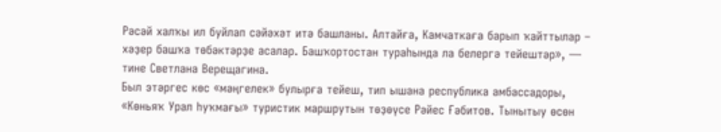Рәсәй халҡы ил буйлап сәйәхәт итә башланы. Алтайға, Камчаткаға барып ҡайттылар – хәҙер башҡа төбәктәрҙе асалар. Башҡортостан тураһында ла белергә тейештәр», — тине Светлана Верещагина.
Был этәргес көс «мәңгелек» булырға тейеш, тип ышана республика амбассадоры, «Көньяҡ Урал һуҡмағы» туристик маршрутын төҙөүсе Рәйес Ғәбитов. Тынытыу өсөн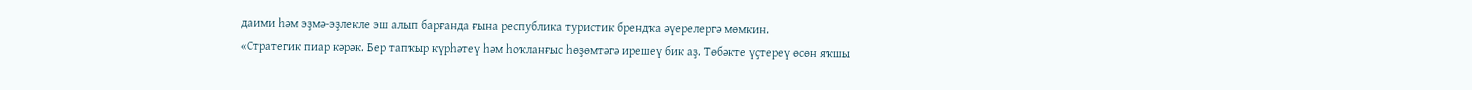даими һәм эҙмә-эҙлекле эш алып барғанда ғына республика туристик брендҡа әүерелергә мөмкин.
«Стратегик пиар кәрәк. Бер тапҡыр күрһәтеү һәм һоҡланғыс һөҙөмтәгә ирешеү бик аҙ. Төбәкте үҫтереү өсөн яҡшы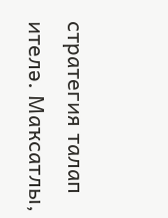стратегия талап ителә. Маҡсатлы,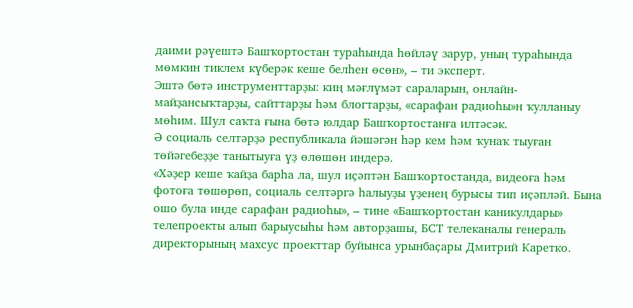даими рәүештә Башҡортостан тураһында һөйләү зарур, уның тураһында мөмкин тиклем күберәк кеше белһен өсөн», – ти эксперт.
Эштә бөтә инструменттарҙы: киң мәғлүмәт сараларын, онлайн-майҙансыҡтарҙы, сайттарҙы һәм блогтарҙы, «сарафан радиоһы»н ҡулланыу мөһим. Шул саҡта ғына бөтә юлдар Башҡортостанға илтәсәк.
Ә социаль селтәрҙә республикала йәшәгән һәр кем һәм ҡунаҡ тыуған төйәгебеҙҙе танытыуға үҙ өлөшөн индерә.
«Хәҙер кеше ҡайҙа барһа ла, шул иҫәптән Башҡортостанда, видеоға һәм фотоға төшөрөп, социаль селтәргә һалыуҙы үҙенең бурысы тип иҫәпләй. Бына ошо була инде сарафан радиоһы», – тине «Башҡортостан каникулдары» телепроекты алып барыусыһы һәм авторҙашы, БСТ телеканалы генераль директорының махсус проекттар буйынса урынбаҫары Дмитрий Каретко.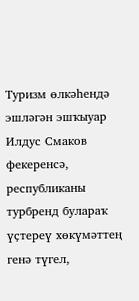Туризм өлкәһендә эшләгән эшҡыуар Илдус Смаков фекеренсә, республиканы турбренд булараҡ үҫтереү хөкүмәттең генә түгел,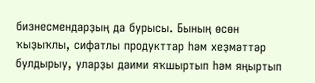бизнесмендарҙың да бурысы. Бының өсөн ҡыҙыҡлы, сифатлы продукттар һәм хеҙмәттәр булдырыу, уларҙы даими яҡшыртып һәм яңыртып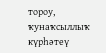тороу, ҡунаҡсыллыҡ күрһәтеү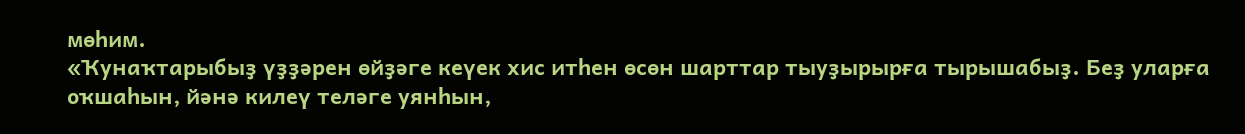мөһим.
«Ҡунаҡтарыбыҙ үҙҙәрен өйҙәге кеүек хис итһен өсөн шарттар тыуҙырырға тырышабыҙ. Беҙ уларға оҡшаһын, йәнә килеү теләге уянһын,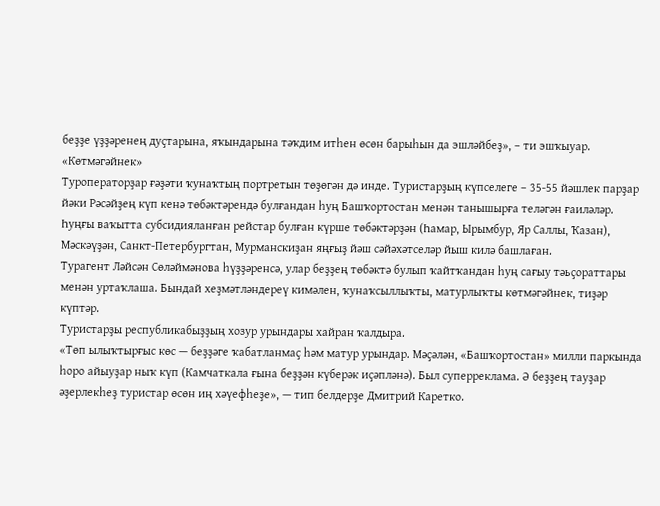беҙҙе үҙҙәренең дуҫтарына, яҡындарына тәҡдим итһен өсөн барыһын да эшләйбеҙ», – ти эшҡыуар.
«Көтмәгәйнек»
Туроператорҙар ғәҙәти ҡунаҡтың портретын төҙөгән дә инде. Туристарҙың күпселеге – 35-55 йәшлек парҙар йәки Рәсәйҙең күп кенә төбәктәрендә булғандан һуң Башҡортостан менән танышырға теләгән ғаиләләр. Һуңғы ваҡытта субсидияланған рейстар булған күрше төбәктәрҙән (Һамар, Ырымбур, Яр Саллы, Ҡазан), Мәскәүҙән, Санкт-Петербургтан, Мурманскиҙан яңғыҙ йәш сәйәхәтселәр йыш килә башлаған.
Турагент Ләйсән Сөләймәнова һүҙҙәренсә, улар беҙҙең төбәктә булып ҡайтҡандан һуң сағыу тәьҫораттары менән уртаҡлаша. Бындай хеҙмәтләндереү кимәлен, ҡунаҡсыллыҡты, матурлыҡты көтмәгәйнек, тиҙәр күптәр.
Туристарҙы республикабыҙҙың хозур урындары хайран ҡалдыра.
«Төп ылыҡтырғыс көс — беҙҙәге ҡабатланмаҫ һәм матур урындар. Мәҫәлән, «Башҡортостан» милли паркында һоро айыуҙар ныҡ күп (Камчаткала ғына беҙҙән күберәк иҫәпләнә). Был суперреклама. Ә беҙҙең тауҙар әҙерлекһеҙ туристар өсөн иң хәүефһеҙе», — тип белдерҙе Дмитрий Каретко.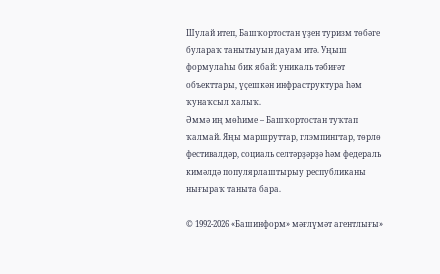Шулай итеп, Башҡортостан үҙен туризм төбәге булараҡ танытыуын дауам итә. Уңыш формулаһы бик ябай: уникаль тәбиғәт объекттары, үҫешкән инфраструктура һәм ҡунаҡсыл халыҡ.
Әммә иң мөһиме – Башҡортостан туҡтап ҡалмай. Яңы маршруттар, глэмпингтар, төрлө фестивалдәр, социаль селтәрҙәрҙә һәм федераль кимәлдә популярлаштырыу республиканы нығыраҡ таныта бара.

© 1992-2026 «Башинформ» мәғлүмәт агентлығы»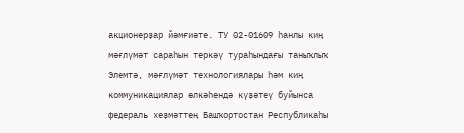акционерҙар йәмғиәте. ТУ 02-01609 һанлы киң мәғлүмәт сараһын теркәү тураһындағы таныҡлыҡ Элемтә, мәғлүмәт технологиялары һәм киң коммуникациялар өлкәһендә күҙәтеү буйынса федераль хеҙмәттең Башҡортостан Республикаһы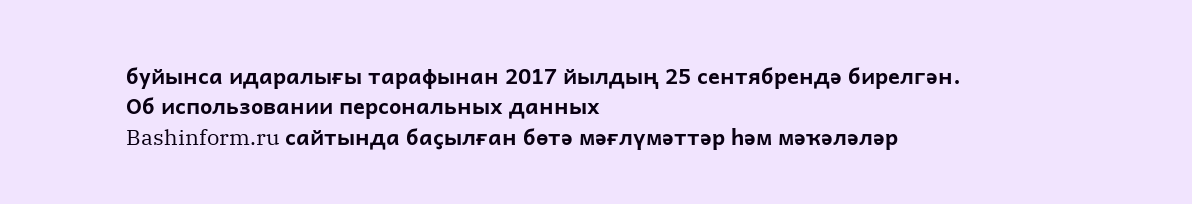буйынса идаралығы тарафынан 2017 йылдың 25 сентябрендә бирелгән.
Об использовании персональных данных
Bashinform.ru сайтында баҫылған бөтә мәғлүмәттәр һәм мәҡәләләр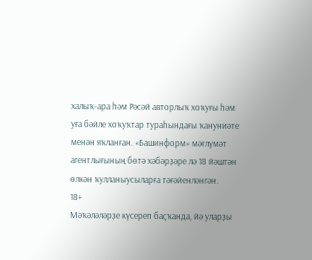халыҡ-ара һәм Рәсәй авторлыҡ хоҡуғы һәм уға бәйле хоҡуҡтар тураһындағы ҡануниәте менән яҡланған. «Башинформ» мәғлүмәт агентлығының бөтә хәбәрҙәре лә 18 йәштән өлкән ҡулланыусыларға тәғәйенләнгән.
18+
Мәҡәләләрҙе күсереп баҫҡанда, йә уларҙы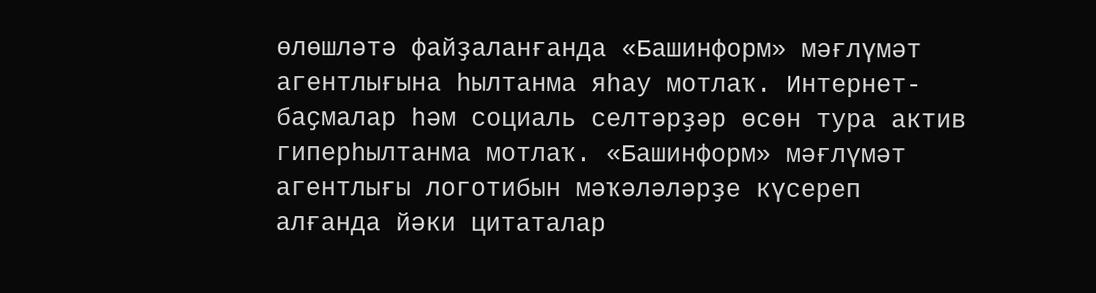өлөшләтә файҙаланғанда «Башинформ» мәғлүмәт агентлығына һылтанма яһау мотлаҡ. Интернет-баҫмалар һәм социаль селтәрҙәр өсөн тура актив гиперһылтанма мотлаҡ. «Башинформ» мәғлүмәт агентлығы логотибын мәҡәләләрҙе күсереп алғанда йәки цитаталар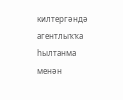килтергәндә агентлыҡҡа һылтанма менән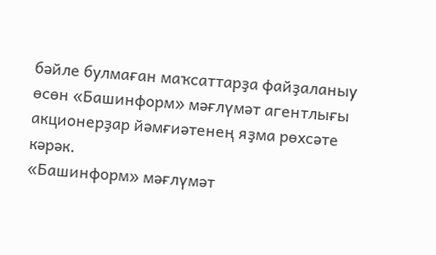бәйле булмаған маҡсаттарҙа файҙаланыу өсөн «Башинформ» мәғлүмәт агентлығы акционерҙар йәмғиәтенең яҙма рөхсәте кәрәк.
«Башинформ» мәғлүмәт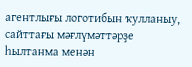агентлығы логотибын ҡулланыу, сайттағы мәғлүмәттәрҙе һылтанма менән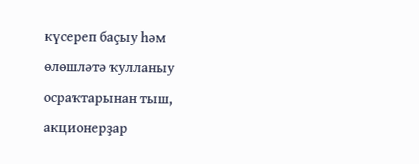күсереп баҫыу һәм өлөшләтә ҡулланыу осраҡтарынан тыш, акционерҙар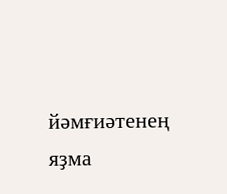йәмғиәтенең яҙма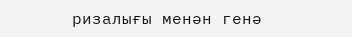ризалығы менән генә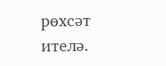рөхсәт ителә.